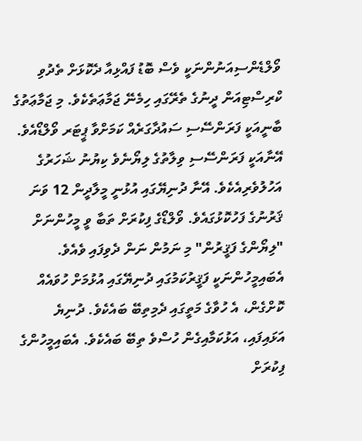ވޯލްޑެންސިއަނުންނަކީ ވެސް ބޮޑު ފައްޅިއާ ދެކޮޅަށް ތެދުވި ކްރިސްޓިއަން ދީނުގެ ތެރޭގައި ހިމެނޭ ޖަމާޢަތެކެވެ. މި ޖަމާޢަތުގެ ބާނީއަކީ ފަރަންސޭސި ސައުދާގަރެއް ކަމަށްވާ ޕީޓަރ ވޯލްޑޯއެވެ. އޭނާއަކީ ފަރަންސޭސި ވިލާތުގެ ލިޔޯނެވެ ކިޔުނު ޝަހަރުގެ އަހުލުވެރިއެކެވެ. އޭނާ ދުނިޔޭގައި އުޅުނީ މީލާދީން 12 ވަނަ ޤަރުނުގެ ފަހުކޮޅުގައެވެ. ވޯލްޑޯގެ ފިކުރަށް ތަބާ ވީ މީހުންނަށް "ލިޔޯންގެ ފަޤީރުން" މި ނަމުން ނަން ދެވިފައި ވެއެވެ. އެބައިމީހުންނަކީ ފަޤީރުކަމުގައި ދުނިޔޭގައި އުޅުމަށް ހުވައެއް ކޮށްގެން، އެ ހުވާގެ މަތީގައި ދެމިތިބޭ ބައެކެވެ. ދުނިޔެ އަޅައިފައި، އަޅުކަމާއިގެން ހުސްވެ ތިބޭ ބައެކެވެ. އެބައިމީހުންގެ ފިކުރަށް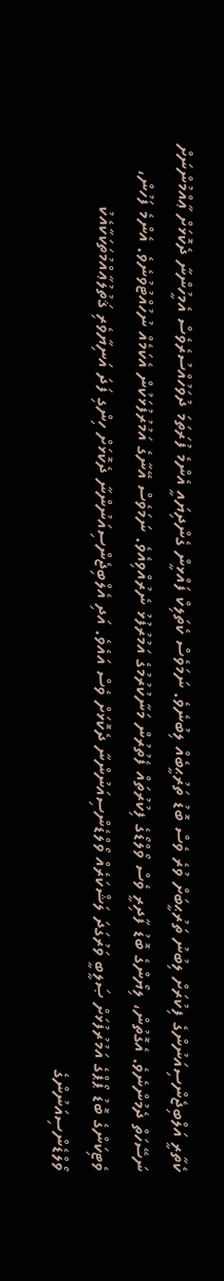ކެތާރީ އަލްބިޖެންސިއަނުންގެ ފިކުރަށް ލިބުނު ތަރުޙީބަށް ވުރެ ވެސް ބޮޑު ތަރުޙީބެއް ލިބުނެވެ. ނަމަވެސް ކެތަލިކް ފައްޅީން ގެންދިޔައީ އެންމެ ފުރަތަމަ ދުވަހުއްސުރެވެސް އެމީހުންނާ ދެކޮޅަށް ޢާއްމުންނަށް ނަސޭހަތް ދެމުންނެވެ. އެގޮތުން، ލިޔޯންގެ ބޮޑު ފާދިރީ ވެސް ވޯލްޑޯގެ ފިކުރުތައް ފެތުރުން މަނާކުރުމުގެ އަމުރުފުޅު ނެރުއްވިއެވެ. ނަމަވެސް އޭނާގެ އަމުރުފުޅަކުން އެކަމެއް ނުހުއްޓުވުނެވެ. އެންމެ ފަހުން، ވެޓިކަންގެ ބޮޑު ޕޯޕްގެ އަމުރުފުޅަށް ޞަލީބީ ވަރުގަދަ ލަޝްކަރެއް ވޯލްޑެންސިއަނުންނާ ދެކޮޅަށް ވެސް އައެވެ. އަދި އެލްބިޖެންސިއަނުންނާ ދެކޮޅަށް ހިންގި ފަދަ އަނިޔާވެރި ޤަތުލުޢާއްމުތަކަކާއެކު ވޯލްޑެންސިއަނުންގެ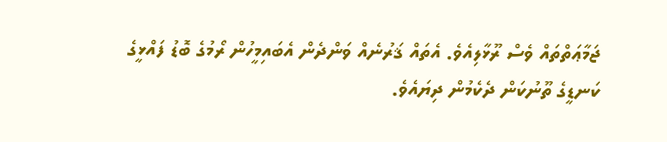ޖަމާޢަތްތައް ވެސް ރޫޅާލިއެވެ. އެތައް ޤަރުނެއް ވަންދެން އެބައިމީހުން ރޯމުގެ ބޮޑު ފައްޅީގެ ކަނޑީގެ ތޫނުކަން ދެކެމުން ދިޔައެވެ.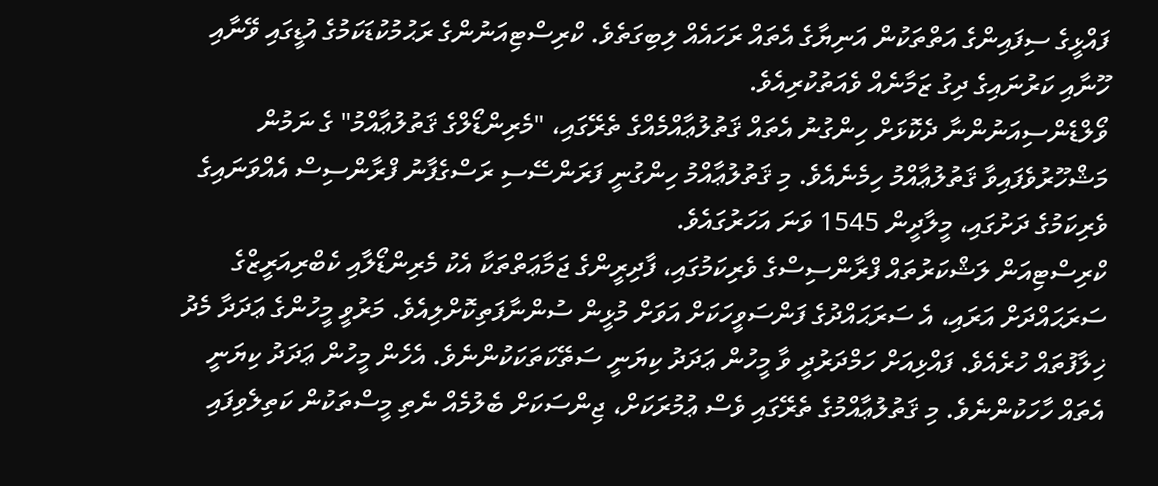ފައްޅީގެ ސިފައިންގެ އަތްތަކުން އަނިޔާގެ އެތައް ރަހައެއް ލިބިގަތެވެ. ކްރިސްޓިއަނުންގެ ރަޙުމުކުޑަކަމުގެ އުޑީގައި ވޭނާއި ހޫނާއި ކަރުނައިގެ ދިގު ޒަމާނެއް ވެއަތުކުރިއެވެ.
ވޯލްޑެންސިއަނުންނާ ދެކޮޅަށް ހިންގުނު އެތައް ޤަތުލުޢާއްމެއްގެ ތެރޭގައި، "މެރިންޑޯލްގެ ޤަތުލުޢާއްމު" ގެ ނަމުން މަޝްހޫރުވެފައިވާ ޤަތުލުޢާއްމު ހިމެނެއެވެ. މި ޤަތުލުޢާއްމު ހިންގުނީ ފަރަންސޭސި ރަސްގެފާނު ފްރާންސިސް އެއްވަނައިގެ ވެރިކަމުގެ ދަށުގައި، މީލާދީން 1545 ވަނަ އަހަރުގައެވެ.
ކްރިސްޓިއަން ލަޝްކަރުތައް ފްރާންސިސްގެ ވެރިކަމުގައި، ފާދިރީންގެ ޖަމާޢަތްތަކާ އެކު މެރިންޑޯލާއި ކެބްރިއަރީޒްގެ ސަރަޙައްދަށް އަރައި، އެ ސަރަޙައްދުގެ ފަންސަވީހަކަށް އަވަށް މުޅީން ސުންނާފަތިކޮށްލިއެވެ. މަރުވީ މީހުންގެ ޢަދަދާ މެދު ޚިލާފުތައް ހުރެއެވެ. ފައްޅިއަށް ހަމްދަރުދީ ވާ މީހުން ޢަދަދު ކިޔަނީ ސަތޭކަތަކަކުންނެވެ. އެހެން މީހުން ޢަދަދު ކިޔަނީ އެތައް ހާހަކުންނެވެ. މި ޤަތުލުޢާއްމުގެ ތެރޭގައި ވެސް ޢުމުރަކަށް، ޖިންސަކަށް ބެލުމެއް ނެތި މީސްތަކުން ކަތިލެވިފައި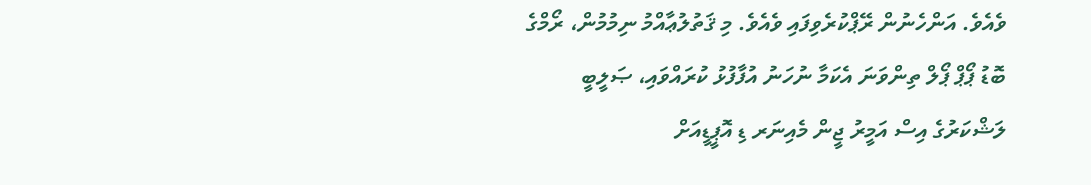ވެއެވެ. އަންހެނުން ރޭޕްކުރެވިފައި ވެއެވެ. މި ޤަތުލުޢާއްމު ނިމުމުން، ރޯމްގެ ބޮޑު ޕޯޕް ޕޯލް ތިންވަނަ އެކަމާ ނުހަނު އުފާފުޅު ކުރައްވައި، ޞަލީބީ ލަޝްކަރުގެ އިސް އަމީރު ޖީން މެއިނަރ ޑި އޮޕީޑީއަށް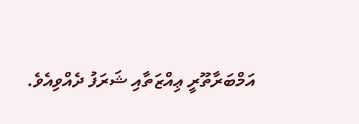އަމްބަރާތޫރީ ޢިއްޒަތާއި ޝަރަފު ދެއްވިއެވެ.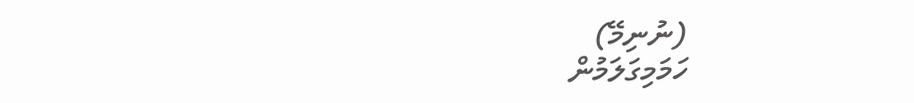(ނުނިމޭ)
ހަމަމިގަލަމުން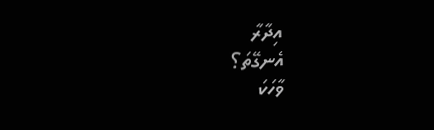އިދާރާ
އެނގޭތަ؟
ވާހަކަ